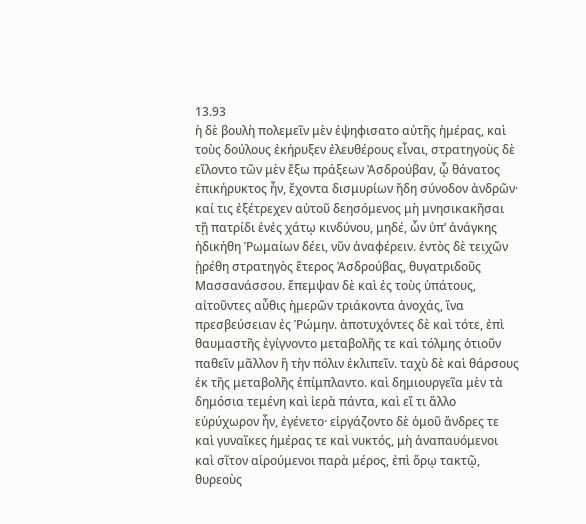13.93
ἡ δὲ βουλὴ πολεμεῖν μὲν ἐψηφισατο αὐτῆς ἡμέρας, καὶ τοὺς δούλους ἐκήρυξεν ἐλευθέρους εἶναι, στρατηγοὺς δὲ εἵλοντο τῶν μὲν ἔξω πράξεων Ἀσδρούβαν, ᾧ θάνατος ἐπικήρυκτος ἦν, ἔχοντα δισμυρίων ἤδη σύνοδον ἀνδρῶν· καί τις ἐξέτρεχεν αὐτοῦ δεησόμενος μὴ μνησικακῆσαι τῇ πατρίδι ἐνἐς χάτῳ κινδύνου, μηδέ, ὧν ὑπʼ ἀνάγκης ἠδικήθη Ῥωμαίων δέει, νῦν ἀναφέρειν. ἐντὸς δὲ τειχῶν ᾑρέθη στρατηγὸς ἕτερος Ἀσδρούβας, θυγατριδοῦς Μασσανάσσου. ἔπεμψαν δὲ καὶ ἐς τοὺς ὑπάτους, αἰτοῦντες αὖθις ἡμερῶν τριάκοντα ἀνοχάς, ἵνα πρεσβεύσειαν ἐς Ῥώμην. ἀποτυχόντες δὲ καὶ τότε, ἐπὶ θαυμαστῆς ἐγίγνοντο μεταβολῆς τε καὶ τόλμης ὁτιοῦν παθεῖν μᾶλλον ἢ τὴν πόλιν ἐκλιπεῖν. ταχὺ δὲ καὶ θάρσους ἐκ τῆς μεταβολῆς ἐπίμπλαντο. καὶ δημιουργεῖα μὲν τὰ δημόσια τεμένη καὶ ἱερὰ πάντα, καὶ εἴ τι ἄλλο εὐρύχωρον ἦν, ἐγένετο· εἰργάζοντο δὲ ὁμοῦ ἄνδρες τε καὶ γυναῖκες ἡμέρας τε καὶ νυκτός, μὴ ἀναπαυόμενοι καὶ σῖτον αἱρούμενοι παρὰ μέρος, ἐπὶ ὅρῳ τακτῷ, θυρεοὺς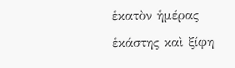ἑκατὸν ἡμέρας ἑκάστης καὶ ξίφη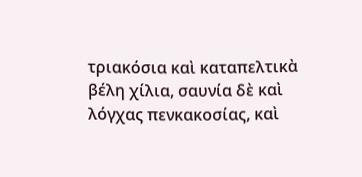τριακόσια καὶ καταπελτικὰ βέλη χίλια, σαυνία δὲ καὶ λόγχας πενκακοσίας, καὶ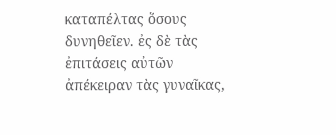καταπέλτας ὅσους δυνηθεῖεν. ἐς δὲ τὰς ἐπιτάσεις αὐτῶν ἀπέκειραν τὰς γυναῖκας,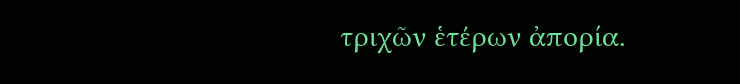τριχῶν ἑτέρων ἀπορία.